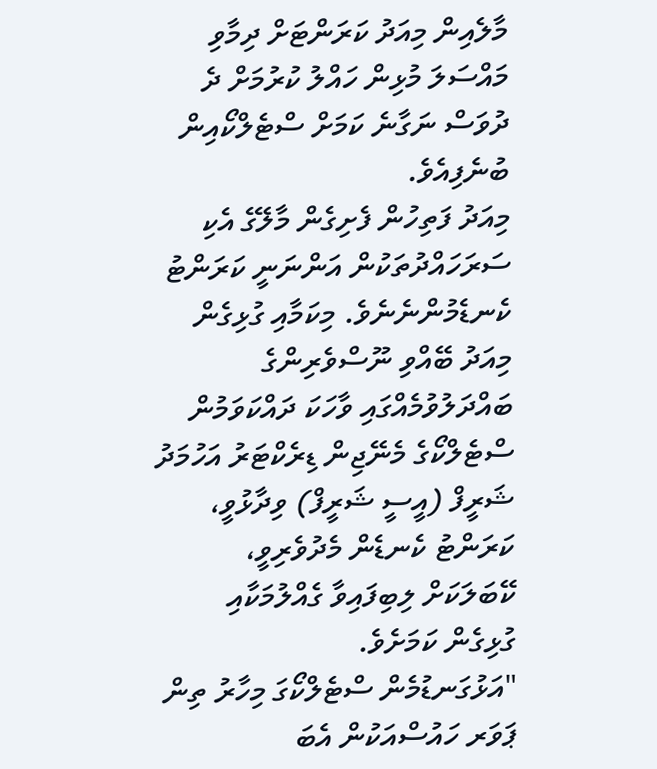މާލެއިން މިއަދު ކަރަންޓަށް ދިމާވި މައްސަލަ މުޅިން ހައްލު ކުރުމަށް ދެ ދުވަސް ނަގާނެ ކަމަށް ސްޓެލްކޯއިން ބުނެފިއެވެ.
މިއަދު ފަތިހުން ފެށިގެން މާލޭގެ އެކި ސަރަހައްދުތަކުން އަންނަނީ ކަރަންޓު ކެނޑެމުންނެނެވެ. މިކަމާއި ގުޅިގެން މިއަދު ބޭއްވި ނޫސްވެރިންގެ ބައްދަލުވުމެއްގައި ވާހަކަ ދައްކަވަމުން ސްޓެލްކޯގެ މެނޭޖިން ޑިރެކްޓަރު އަހުމަދު ޝަރީފް (އީސީ ޝަރީފް) ވިދާޅުވީ، ކަރަންޓު ކެނޑެން މެދުވެރިވީ، ކޭބަލަކަށް ލިބިފައިވާ ގެއްލުމަކާއި ގުޅިގެން ކަމަށެވެ.
"އަޅުގަނޑުމެން ސްޓެލްކޯގަ މިހާރު ތިން ޕަވަރ ހައުސްއަކުން އެބަ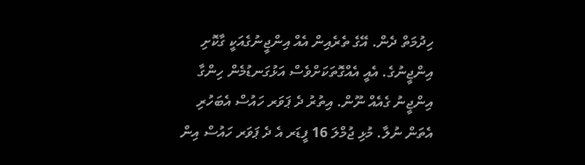ހިދުމަތް ދެން. އޭގެ ތެރެއިން އެއް އިންޖީނުގެއަކީ ގާކޮށި އިންޖީނުގެ. އެއީ އެއްގޮތަކަށްވެސް އަޅުގަނޑުމެން ހިންގާ އިންޖީނު ގެއެއް ނޫން. އިތުރު ދެ ޕަވަރ ހައުސް އެބަހުރި އެތަން ނުލާ. މުޅި ޖުމްލަ 16 ފީޑަރ އެ ދެ ޕަވަރ ހައުސް އިން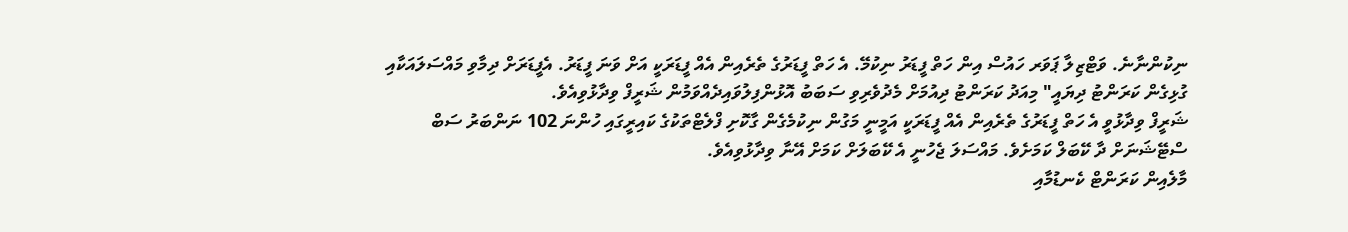ނިކުންނާނެ. ވަޓްޒިލާ ޕަވަރ ހައުސް އިން ހަތް ފީޑަރު ނިކުމޭ. އެ ހަތް ފީޑަރުގެ ތެރެއިން އެއް ފީޑަރަކީ އަށް ވަނަ ފީޑަރު. އެފީޑަރަށް ދިމާވި މައްސަލައަކާއި ގުޅިގެން ކަރަންޓު ދިޔައީ" މިއަދު ކަރަންޓު ދިއުމަށް މެދުވެރިވި ސަބަބު އޮޅުންފިލުވައިދެއްވަމުން ޝަރީފް ވިދާޅުވިއެވެ.
ޝަރީފް ވިދާޅުވީ އެ ހަތް ފީޑަރުގެ ތެރެއިން އެއް ފީޑަރަކީ އަމީނީ މަގުން ނިކުމެގެން ގާކޮށި ފްލެޓްތަކުގެ ކައިރީގައި ހުންނަ 102 ނަންބަރު ސަބް ސްޓޭޝަނަށް ދާ ކޭބަލް ކަމަށެވެ. މައްސަލަ ޖެހުނީ އެ ކޭބަލަށް ކަމަށް އޭނާ ވިދާޅުވިއެވެ.
މާލެއިން ކަރަންޓް ކެނޑުމާއި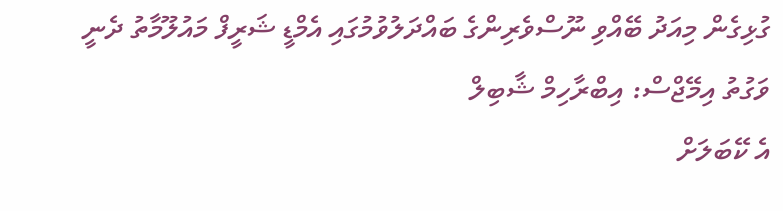ގުޅިގެން މިއަދު ބޭއްވި ނޫސްވެރިންގެ ބައްދަލުވުމުގައި އެމްޑީ ޝަރީފް މައުލޫމާތު ދެނީ ވަގުތު އިމޭޖްސް: އިބްރާހިމް ޝާބިލް
އެ ކޭބަލަށް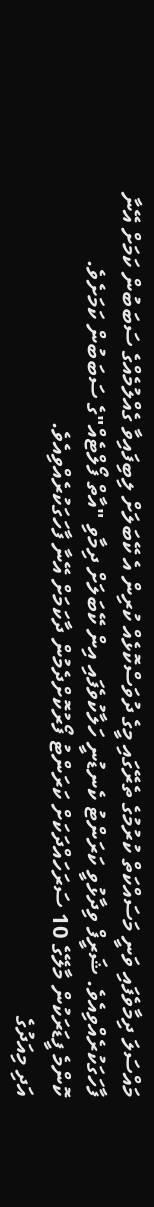މައްސަލަ ދިމާވެފައި ވަނީ މަސައްކަތް ކުރުމުގެ ތެރޭގައި މީގެ ދުވަސްކޮޅެއް ކުރިން އެ ކޭބަލަށް ލިބިފައިވާ ގެއްލުމެއްގެ ސަބަބުން ކަމަށް އޭނާ ފާހަގަކުރެއްވިއެވެ. ޝަރީފް ވިދާޅުވީ ކަރަންޓު ކެނޑުނީ ހަލާކުވެފައި އިން ކޭބަލަށް ދިމާވި "އާތް ފޯލްޓެއް"ގެ ސަބަބުން ކަމަށެވެ.
ކޮންމެ ފީޑަރަކުން މާލޭގެ 10 ސަރަހައްދަކަށް ކަރަންޓު ފޯރުކޮށްދެމުން ދާކަމަށް އޭނާ ފާހަގަކުރެއްވިއެވެ.
އަދި މިއަދުގެ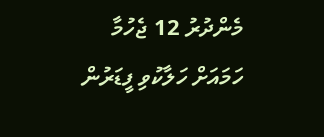މެންދުރު 12 ޖެހުމާ ހަމައަށް ހަލާކުވި ފީޑަރުން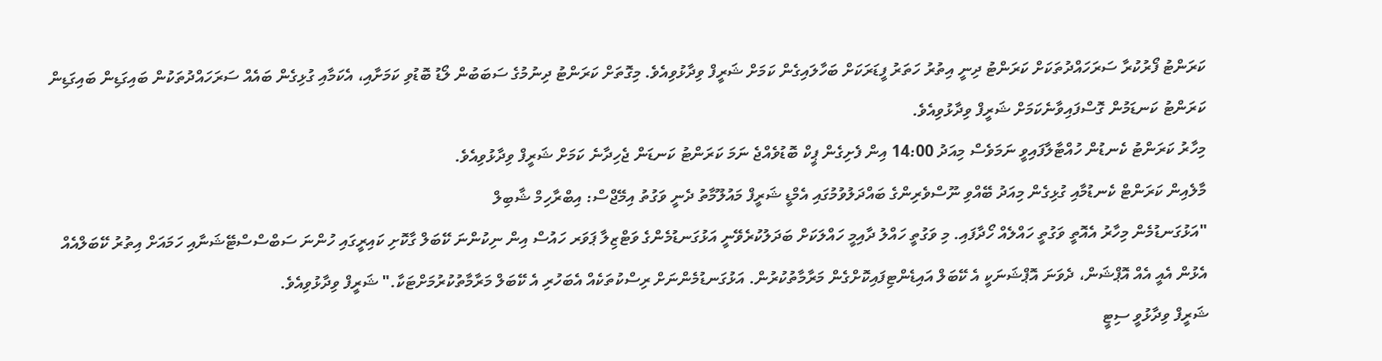ކަރަންޓު ފޯރުކުރާ ސަރަހައްދުތަކަށް ކަރަންޓު ދިނީ އިތުރު ހަތަރު ފީޑަރަކަށް ބަހާލައިގެން ކަމަށް ޝަރީފް ވިދާޅުވިއެވެ. މިގޮތަށް ކަރަންޓު ދިނުމުގެ ސަބަބުން ލޯޑު ބޮޑުވި ކަމަށާއި، އެކަމާއި ގުޅިގެން ބައެއް ސަރަހައްދުތަކުން ބައިގަޑިން ބައިގަޑިން ކަރަންޓު ކަނޑަމުން ގޮސްފައިވާނެކަމަށް ޝަރީފް ވިދާޅުވިއެވެ.
މިހާރު ކަރަންޓު ކެނޑުން ހުއްޓާލާފައިވީ ނަމަވެސް މިއަދު 14:00 އިން ފެށިގެން ޕީކް ބޮޑުވެއްޖެ ނަމަ ކަރަންޓު ކަނޑަން ޖެހިދާނެ ކަމަށް ޝަރީފް ވިދާޅުވިއެވެ.
މާލެއިން ކަރަންޓް ކެނޑުމާއި ގުޅިގެން މިއަދު ބޭއްވި ނޫސްވެރިންގެ ބައްދަލުވުމުގައި އެމްޑީ ޝަރީފް މައުލޫމާތު ދެނީ ވަގުތު އިމޭޖްސް: އިބްރާހިމް ޝާބިލް
"އަޅުގަނޑުމެން މިހާރު އެއޮތީ ވަގުތީ ހައްލެއް ހޯދާފައި. މި ވަގުތީ ހައްލު ދާއިމީ ހައްލަކަށް ބަދަލުކުރެވޭނީ އަޅުގަނޑުމެންގެ ވަޓްޒިލާ ޕަވަރ ހައުސް އިން ނިކުންނަ ކޭބަލް ގާކޮށި ކައިރީގައި ހުންނަ ސަބްސްސްޓޭޝަނާއި ހަމައަށް އިތުރު ކޭބަލްއެއް އެޅުން އެއީ އެއް އޮޕްޝަން، ދެވަނަ އޮޕްޝަނަކީ އެ ކޭބަލް އައިޑެންޓިފައިކޮށްގެން މަރާމާތުކުރުން. އަޅުގަނޑުމެންނަށް ރިސްކުތަކެއް އެބަހުރި އެ ކޭބަލް މަރާމާތުކުރުމަށްޓަކާ." ޝަރީފް ވިދާޅުވިއެވެ.
ޝަރީފް ވިދާޅުވީ ސިޓީ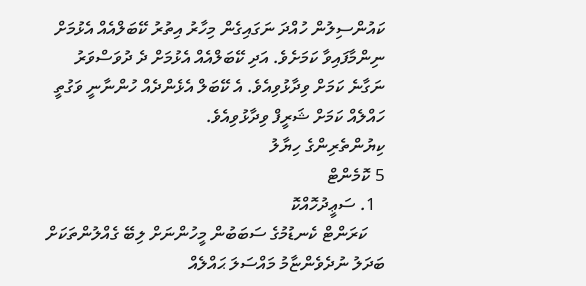ކައުންސިލުން ހުއްދަ ނަގައިގެން މިހާރު އިތުރު ކޭބަލްއެއް އެޅުމަށް ނިންމާފައިވާ ކަމަށެވެ. އަދި ކޭބަލްއެއް އެޅުމަށް ދެ ދުވަސްވަރު ނަގާނެ ކަމަށް ވިދާޅުވިއެވެ. އެ ކޭބަލް އެޅެންދެއް ހުންނާނީ ވަގުތީ ހައްލެއް ކަމަށް ޝަރީފް ވިދާޅުވިއެވެ.
ކިޔުންތެރިންގެ ހިޔާލު
5 ކޮމެންޓް
  1. ސަޢީދުހޮއްކޮ
    ކަރަންޓް ކެނޑުމުގެ ސަބަބުން މީހުންނަށް ލިބޭ ގެއްލުންތަކަށް ބަދަލު ނުދެވެންޏާމު މައްސަލަ ޙައްލެއް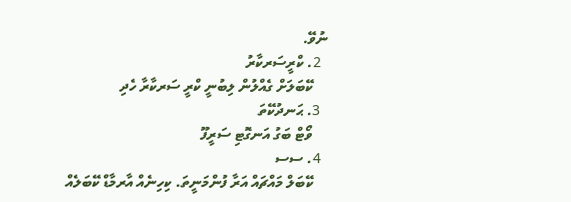ނުވޭ.
  2. ކްރީސަރކާރު
    ކޭބަލަށް ގެއްލުން ލިބުނީ ކްރީ ސަރކާރާ ހެދި
  3. ޙަނދުކޭތަ
    ވޯޓް ބަގު އަނގޮޓި ސަރީފޫ
  4. ސސ
    ކޭބަލް މައްޗައް އަރާ ފުންމަނީތަ. ކިހިނެއް އާރމާޑް ކޭބަލެއް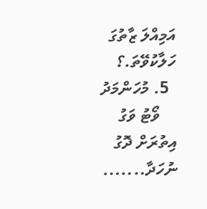އަމިއްލަ ޒާތުގަ ހަލާކުވޭތަ.؟
  5. މުހަންމަދު
    ވޯޓު ވަގު އިތުރަށް ދޮގު ނުހަދާ.......